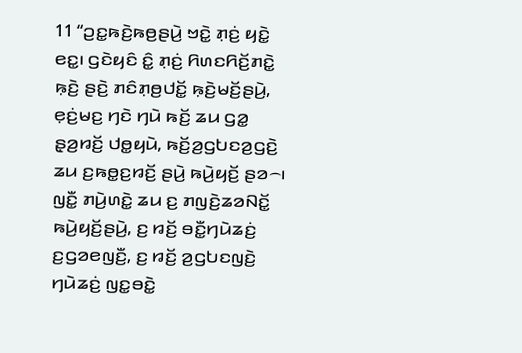11 “ꤑꤢ꤭ꤒꤢꤧ꤬ꤒꤥ꤬ꤔꤣꤧ꤬ ꤠꤢꤧ꤭ ꤊ꤫ꤢꤦ꤬ ꤟꤢꤧ꤭ ꤕꤢ꤭꤯ ꤞꤢꤧꤟꤢꤨ ꤢꤨ꤭ ꤊ꤫ꤢꤦ꤬ ꤖꤛꤢꤖꤢꤩ꤬ꤊꤢꤧ꤭ ꤒ꤫ꤢꤧ꤬ ꤔꤢꤧ꤬ ꤊꤢꤨꤊ꤫ꤥ꤬ꤓꤢꤩ꤭ ꤒ꤫ꤢꤧ꤬ꤗꤢꤩ꤬ꤔꤣꤧ꤬, ꤕ꤫ꤢꤦ꤬ꤗꤢ꤬ ꤚꤢꤧ ꤚꤣꤧ ꤒꤢꤩ꤬ ꤘꤣ ꤞꤤ꤭ ꤔ꤫ꤤ꤬ꤙꤢꤩ꤬ ꤓꤥ꤭ꤟꤣꤧ, ꤒꤢꤩ꤬ꤤ꤬ꤞꤝꤢꤤ꤬ꤞꤢꤧ꤬ ꤘꤣ ꤢ꤬ꤒꤥ꤭ꤢ꤬ꤙꤢꤩ꤬ ꤔꤣꤧ꤬ ꤒꤣꤧ꤬ꤟꤢꤩ꤬ ꤔꤤ꤮꤯
ꤜꤢꤪ꤭ ꤊꤣꤧ꤬ꤛꤢꤧ꤭ ꤘꤣ ꤢ꤬ ꤊꤜꤢꤧ꤬ꤘꤤꤡꤢꤩ꤭ ꤒꤣꤧ꤬ꤟꤢꤩ꤬ꤔꤣꤧ꤬, ꤢ꤬ ꤙꤢꤩ꤬ ꤋꤢꤪ꤭ꤚꤣꤧꤘꤢꤦ꤬ ꤢ꤬ꤞꤤꤕꤜꤢꤪ꤬, ꤢ꤬ ꤙꤢꤩ꤬ ꤤ꤬ꤞꤝꤢꤜꤢꤧ꤬ ꤚꤣꤧꤘꤢꤦ꤬ ꤜꤢ꤭ꤋꤢꤧ꤭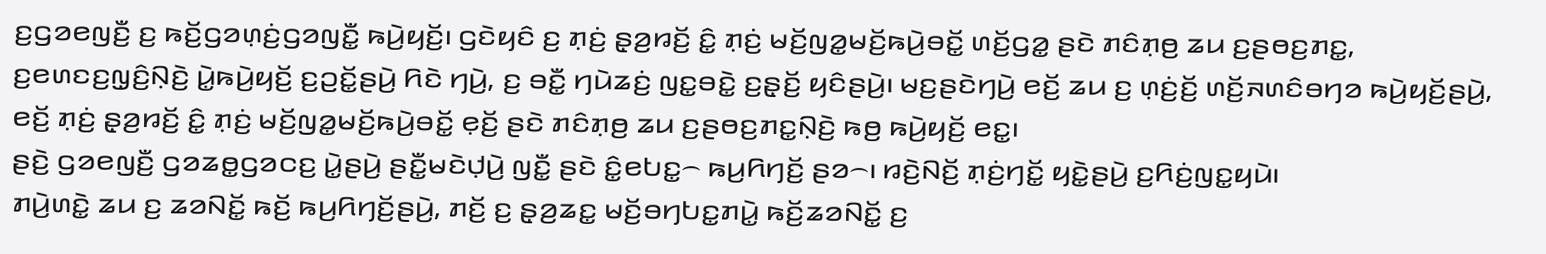ꤢ꤬ꤞꤤꤕꤜꤢꤪ꤬ ꤢ꤬ ꤒꤢꤩ꤬ꤞꤤꤛ꤫ꤢꤦ꤬ꤞꤤꤜꤢꤪ꤭ ꤒꤣꤧ꤬ꤟꤢꤩ꤬꤯ ꤞꤢꤧꤟꤢꤨ ꤢ꤬ ꤊ꤫ꤢꤦ꤬ ꤔ꤫ꤤ꤬ꤙꤢꤩ꤬ ꤢꤨ꤭ ꤊ꤫ꤢꤦ꤬ ꤗꤢꤩ꤬ꤜꤤ꤭ꤗꤢꤩ꤬ꤒꤣꤧ꤬ꤋꤢꤩ꤭ ꤛꤢꤩ꤬ꤞꤤ꤭ ꤔꤢꤧ ꤊꤢꤨꤊ꤫ꤥ꤬ ꤘꤣ ꤢ꤬ꤔꤥꤢ꤬ꤊꤢ꤭, ꤢ꤬ꤕꤛꤢꤢ꤬ꤜ꤫ꤢꤨ꤬ꤡ꤫ꤢꤧ꤬ ꤣꤧ꤭ꤒꤣꤧ꤬ꤟꤢꤩ꤬ ꤢ꤬ꤑꤢꤩ꤭ꤔꤣꤧ꤬ ꤖꤢꤧ ꤚꤣꤧ꤬, ꤢ꤬ ꤋꤢꤪ꤭ ꤚꤣꤧꤘꤢꤦ꤬ ꤜꤢ꤭ꤋꤢꤧ꤭ ꤢ꤬ꤔ꤫ꤢꤩ꤬ ꤟꤢꤨꤔꤣꤧ꤬꤯ ꤗꤢ꤬ꤔꤢꤧꤚꤣꤧ꤬ ꤕꤢꤩ꤬ ꤘꤣ ꤢ꤬ ꤛ꤫ꤢꤦ꤬ꤢꤩ꤬ ꤛꤢꤩ꤬ꤏꤛꤢꤨꤋꤚꤤ ꤒꤣꤧ꤬ꤟꤢꤩ꤬ꤔꤣꤧ꤬, ꤕꤢꤩ꤬ ꤊ꤫ꤢꤦ꤬ ꤔ꤫ꤤ꤬ꤙꤢꤩ꤬ ꤢꤨ꤭ ꤊ꤫ꤢꤦ꤬ ꤗꤢꤩ꤬ꤜꤤ꤭ꤗꤢꤩ꤬ꤒꤣꤧ꤬ꤋꤢꤩ꤭ ꤕ꤫ꤢꤩ꤬ ꤔꤢꤧ ꤊꤢꤨꤊ꤫ꤥ꤬ ꤘꤣ ꤢ꤬ꤔꤥꤢ꤬ꤊꤢ꤭ꤡ꤫ꤢꤧ꤬ ꤒꤥ꤬ ꤒꤣꤧ꤬ꤟꤢꤩ꤬ ꤕꤢ꤭꤯
ꤔꤢꤧ꤬ ꤞꤤꤕꤜꤢꤪ꤬ ꤞꤤꤘꤥ꤭ꤞꤤꤍꤢ꤬ ꤣꤧ꤭ꤔꤣꤧ꤬ ꤔꤢꤪ꤭ꤗꤢꤧꤓ꤫ꤣꤧ꤬ ꤜꤢꤪ꤭ ꤔꤢꤧ ꤢꤨ꤭ꤕꤝꤢ꤭꤮ ꤒꤣ꤬ꤖꤚꤢꤩ꤬ ꤔꤤ꤮꤯ ꤙꤢꤧ꤬ꤡꤢꤩ꤬ ꤊ꤫ꤢꤦ꤬ꤚꤢꤩ꤭ ꤟꤢꤧ꤭ꤔꤣꤧ꤬ ꤢ꤬ꤖꤢꤦ꤬ꤜꤢ꤭ꤟꤣꤧ꤯
ꤊꤣꤧ꤬ꤛꤢꤧ꤭ ꤘꤣ ꤢ꤬ ꤘꤤꤡꤢꤩ꤭ ꤒꤢꤩ꤬ ꤒꤣ꤬ꤖꤚꤢꤩ꤬ꤔꤣꤧ꤬, ꤊꤢꤩ꤬ ꤢ꤬ ꤔ꤫ꤤ꤬ꤘꤢ꤭ ꤗꤢꤩ꤬ꤋꤚꤝꤢ꤭ꤊꤣꤧ꤭ ꤒꤢꤩ꤬ꤘꤤꤡꤢꤩ꤭ ꤢ꤬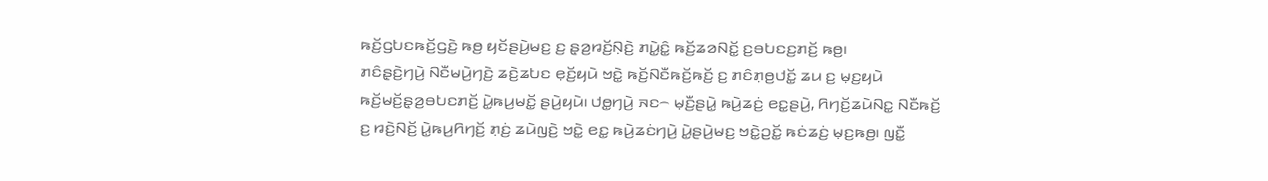ꤒꤢꤩ꤬ꤞꤝꤢꤒꤢꤩ꤬ꤞꤢꤧ꤬ ꤒꤥ꤬ ꤟꤢꤩꤔꤣꤧ꤬ꤗꤢ꤬ ꤢ꤬ ꤔ꤫ꤤ꤬ꤙꤢꤩ꤬ꤡ꤫ꤢꤧ꤬ ꤊꤣꤧ꤭ꤢꤨ꤭ ꤒꤢꤩ꤬ꤘꤤꤡꤢꤩ꤭ ꤢ꤬ꤋꤝꤢꤢ꤬ꤊꤢꤩ꤬ ꤒꤥ꤬꤯
ꤊꤢꤨꤔ꤫ꤢꤧ꤬ꤚꤣꤧ꤬ ꤡꤢꤪꤗꤣꤧ꤬ꤚꤢꤧ꤬ ꤘꤢꤧ꤬ꤘꤝꤢ ꤕ꤫ꤢꤩ꤬ꤟꤣꤧ ꤠꤢꤧ꤭ ꤒꤢꤩ꤬ꤡꤢꤪꤒꤢꤩ꤬ꤒꤢꤩ꤬ ꤢ꤬ ꤊꤢꤨꤊ꤫ꤥ꤬ꤓꤢꤩ꤭ ꤘꤣ ꤢ꤬ ꤗ꤫ꤢ꤬ꤟꤣꤧ ꤒꤢꤩ꤬ꤗꤢꤩ꤬ꤔ꤫ꤤ꤬ꤋꤝꤢꤊꤢꤩ꤬ ꤣꤧ꤭ꤒꤣ꤬ꤗꤢꤩ꤭ ꤔꤣꤧ꤬ꤟꤣꤧ꤯ ꤓꤥ꤭ꤚꤣꤧ꤬ ꤏꤢ꤮ ꤗ꤫ꤢꤪ꤬ꤔꤣꤧ꤭ ꤒꤣꤧ꤬ꤘꤢꤦ꤬ ꤕꤢ꤭ꤔꤣꤧ꤬, ꤖꤚꤢꤩ꤬ꤘꤣꤧꤡꤢ꤭ ꤡꤢꤪꤒꤢꤩ꤬ ꤢ꤬ ꤙꤢꤧ꤬ꤡꤢꤩ꤬ ꤣꤧ꤭ꤒꤣ꤬ꤖꤚꤢꤩ꤬ ꤊ꤫ꤢꤦ꤬ ꤘꤣꤧꤜꤢꤧ꤬ ꤠꤢꤧ꤭ ꤕꤢ꤭ ꤒꤣꤧ꤬ꤘꤢꤦꤚꤣꤧ꤬ ꤣꤧ꤭ꤔꤣꤧ꤬ꤗꤢ꤬ ꤠꤢꤧ꤭ꤑꤢꤩ꤭ ꤒꤢꤦꤘꤢꤦ꤬ ꤗ꤫ꤢ꤬ꤒꤥ꤬꤯ ꤜꤢꤪ꤭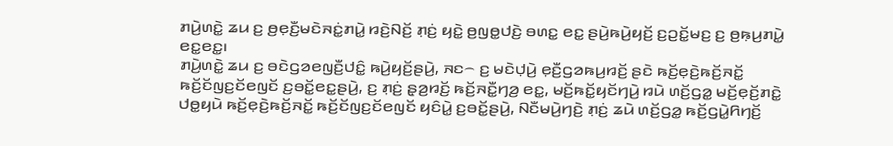ꤊꤣꤧ꤬ꤛꤢꤧ꤭ ꤘꤣ ꤢ꤬ ꤥ꤬ꤕ꤫ꤢꤪ꤬ꤗꤢꤧꤏꤢꤦ꤭ꤊꤣꤧ꤭ ꤙꤢꤧ꤬ꤡꤢꤩ꤬ ꤊ꤫ꤢꤦ꤬ ꤟꤢꤧ꤭ ꤥ꤬ꤜꤥ꤭ꤓꤢꤧ꤬ ꤋꤛꤢ꤭ ꤕꤢ꤭ ꤔꤣꤧ꤬ꤒꤣꤧ꤬ꤟꤢꤩ꤬ ꤢ꤬ꤑꤢꤩ꤭ꤗꤢ꤬ ꤢ꤬ ꤥ꤬ꤒ꤫ꤣ꤬ꤊꤣꤧ꤭ ꤕꤢ꤭ꤕꤢ꤭꤯
ꤊꤣꤧ꤬ꤛꤢꤧ꤭ ꤘꤣ ꤢ꤬ ꤋꤢꤧꤞꤤꤕꤜꤢꤪ꤬ꤓꤢꤨ꤭ ꤒꤣꤧ꤬ꤟꤢꤩ꤬ꤔꤣꤧ꤬, ꤏꤢ꤮ ꤢ꤬ ꤗꤢꤧꤓ꤫ꤣꤧ꤬ ꤕ꤫ꤢꤪ꤬ꤞꤤꤒꤣ꤬ꤙꤢꤩ꤬ ꤔꤢꤧ ꤒꤢꤩ꤬ꤕ꤫ꤢꤧ꤬ꤒꤢꤩ꤬ꤏꤢꤩ꤭ ꤒꤢꤩ꤬ꤢꤩꤜꤢ꤬ꤢꤩꤕꤜꤢꤩ ꤢ꤬ꤋꤢꤩ꤭ꤕꤢ꤭ꤔꤣꤧ꤬, ꤢ꤬ ꤊ꤫ꤢꤦ꤬ ꤔ꤫ꤤ꤬ꤙꤢꤩ꤬ ꤒꤢꤩ꤬ꤏꤢꤪ꤭ꤚꤤ꤬ ꤕꤢ꤭, ꤗꤢꤩ꤬ꤒꤢꤩ꤭ꤟꤢꤩꤚꤣꤧ꤬ ꤙꤣꤧ ꤛꤢꤩ꤬ꤞꤤ꤭ ꤗꤢꤩ꤬ꤕ꤫ꤢꤩ꤬ꤊꤢꤧ꤭ ꤓꤥ꤭ꤟꤣꤧ ꤒꤢꤩ꤬ꤕ꤫ꤢꤧ꤬ꤒꤢꤩ꤬ꤏꤢꤩ꤭ ꤒꤢꤩ꤬ꤢꤩꤜꤢ꤬ꤢꤩꤕꤜꤢꤩ ꤟꤢꤨꤣꤧ꤭ ꤢ꤬ꤋꤢꤩ꤭ꤔꤣꤧ꤬, ꤡꤢꤪꤗꤣꤧ꤬ꤚꤢꤧ꤬ ꤊ꤫ꤢꤦ꤬ ꤘꤣꤧ ꤛꤢꤩ꤬ꤞꤤ꤭ ꤒꤢꤩ꤬ꤞꤣꤧ꤭ꤖꤚꤢꤩ꤬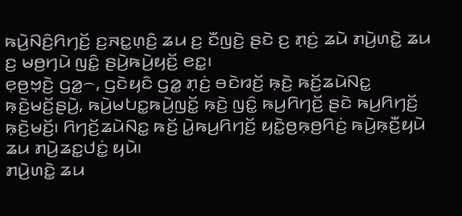ꤒꤣꤧ꤬ꤡꤢꤨ꤬ꤖꤚꤢꤩ꤬ ꤢ꤬ꤏꤢ꤭ꤛ꤫ꤢꤨ꤬ ꤘꤣ ꤢ꤬ ꤢꤪꤜꤢꤧ꤬ ꤔꤢꤧ ꤢ꤬ ꤊ꤫ꤢꤦ꤬ ꤘꤣꤧ ꤊꤣꤧ꤬ꤛꤢꤧ꤭ ꤘꤣ ꤢ꤬ ꤗꤥ꤬ꤚꤣꤧ ꤜꤢꤨ꤭ ꤔꤣꤧ꤬ꤒꤣꤧ꤬ꤟꤢꤩ꤬ ꤕꤢ꤭꤯
ꤕ꤫ꤥ꤬ꤠ꤫ꤢꤧ꤬ ꤞꤤ꤭꤮, ꤞꤢꤧꤟꤢꤨ ꤞꤤ꤭ ꤊ꤫ꤢꤦ꤬ ꤋꤢꤧꤙꤢꤩ꤬ ꤒ꤫ꤢꤧ꤬ ꤒꤢꤩ꤬ꤘꤣꤧꤡꤢ꤭ ꤒ꤫ꤢꤧ꤬ꤗꤢꤩ꤬ꤔꤣꤧ꤬, ꤒꤣꤧ꤬ꤗꤝꤢ꤭ꤒꤣꤧ꤬ꤜꤢꤩ꤭ ꤒ꤫ꤢꤧ꤬ ꤜꤢꤨ꤭ ꤒꤣ꤬ꤖꤚꤢꤩ꤬ ꤔꤢꤧ ꤒꤣ꤬ꤖꤚꤢꤩ꤬ ꤒ꤫ꤢꤧ꤬ꤗꤢꤩ꤬꤯ ꤖꤚꤢꤩ꤬ꤘꤣꤧꤡꤢ꤭ ꤒꤢꤩ꤬ ꤣꤧ꤭ꤒꤣ꤬ꤖꤚꤢꤩ꤬ ꤟꤢꤧ꤭ꤥ꤬ꤒ꤫ꤥ꤬ꤖꤢꤦ꤬ ꤒꤣꤧ꤬ꤒ꤫ꤢꤪ꤬ꤟꤣꤧ ꤘꤣ ꤊꤣꤧ꤬ꤘꤢ꤭ꤓꤢꤦ꤭ ꤟꤣꤧ꤯
ꤊꤣꤧ꤬ꤛꤢꤧ꤭ ꤘꤣ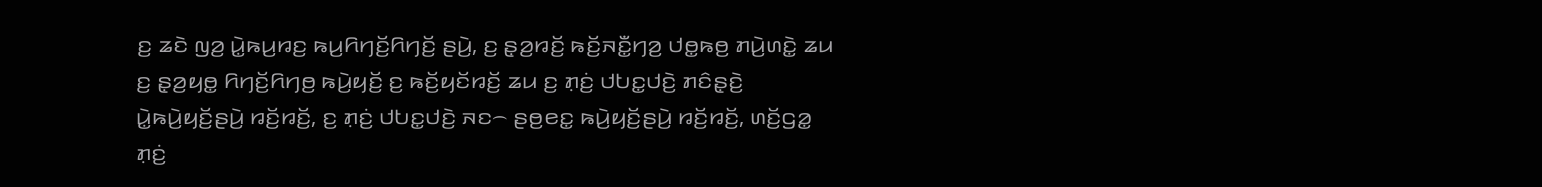ꤢ꤬ ꤘꤢꤧ ꤜꤤ꤬ ꤣꤧ꤭ꤒꤣ꤬ꤙꤢ꤬ ꤒꤣ꤬ꤖꤚꤢꤩ꤬ꤖꤚꤢꤩ꤬ ꤔꤣꤧ꤬, ꤢ꤬ ꤔ꤫ꤤ꤬ꤙꤢꤩ꤬ ꤒꤢꤩ꤬ꤏꤢꤪ꤭ꤚꤤ꤬ ꤓꤥ꤭ꤒꤥ꤬ ꤊꤣꤧ꤬ꤛꤢꤧ꤭ ꤘꤣ ꤢ꤬ ꤔ꤫ꤤ꤬ꤟꤥ꤭ ꤖꤚꤢꤩ꤬ꤖꤚꤥ꤬ ꤒꤣꤧ꤬ꤟꤢꤩ꤬ ꤢ꤬ ꤒꤢꤩ꤬ꤟꤢꤩꤙꤢꤩ꤬ ꤘꤣ ꤢ꤬ ꤊ꤫ꤢꤦ꤬ ꤓꤝꤢ꤭ꤓꤢꤧ꤬ ꤊꤢꤨꤔ꤫ꤢꤧ꤬ ꤣꤧ꤭ꤒꤣꤧ꤬ꤟꤢꤩ꤬ꤔꤣꤧ꤬ ꤙꤢꤩ꤬ꤙꤢꤩ꤬, ꤢ꤬ ꤊ꤫ꤢꤦ꤬ ꤓꤝꤢ꤭ꤓꤢꤧ꤬ ꤏꤢ꤮ ꤔꤥ꤬ꤕꤢ꤭ ꤒꤣꤧ꤬ꤟꤢꤩ꤬ꤔꤣꤧ꤬ ꤙꤢꤩ꤬ꤙꤢꤩ꤬, ꤛꤢꤩ꤬ꤞꤤ꤭ ꤊ꤫ꤢꤦ꤬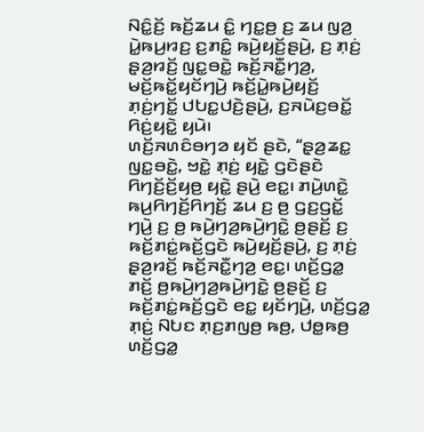ꤡꤢꤨ꤭ꤢꤩ꤬ ꤒꤢꤩ꤬ꤘꤣ ꤢꤨ꤭ ꤚꤢ꤭ꤥ꤬ ꤢ꤬ ꤘꤣ ꤜꤤ꤬ ꤣꤧ꤭ꤒꤣ꤬ꤙꤢ꤬ ꤢ꤬ꤊꤢꤨ꤭ ꤒꤣꤧ꤬ꤟꤢꤩ꤬ꤔꤣꤧ꤬, ꤢ꤬ ꤊ꤫ꤢꤦ꤬ ꤔ꤫ꤤ꤬ꤙꤢꤩ꤬ ꤜꤢ꤭ꤋꤢꤧ꤭ ꤒꤢꤩ꤬ꤏꤢꤪ꤭ꤚꤤ꤬, ꤗꤢꤩ꤬ꤒꤢꤩ꤭ꤟꤢꤩꤚꤣꤧ꤬ ꤒꤢꤩ꤬ꤣꤧ꤭ꤒꤣꤧ꤬ꤟꤢꤩ꤬ ꤊ꤫ꤢꤦ꤬ꤚꤢꤩ꤭ ꤓꤝꤢ꤭ꤓꤢꤧ꤬ꤔꤣꤧ꤬, ꤢ꤬ꤏꤣꤧꤢ꤬ꤋꤢꤩ꤭ ꤖꤢꤦ꤬ꤟꤢꤧ꤭ ꤟꤣꤧ꤯
ꤛꤢꤩ꤬ꤏꤛꤢꤨꤋꤚꤤ ꤟꤢꤩ ꤔꤢꤧ, “ꤔ꤫ꤤ꤬ꤘꤢ꤭ ꤜꤢ꤭ꤋꤢꤧ꤭, ꤠꤢꤧ꤭ ꤊ꤫ꤢꤦ꤬ ꤟꤢꤧ꤭ ꤞꤢꤧꤔꤢꤧ ꤖꤚꤢꤩ꤬ꤢꤩ꤬ꤟꤥ꤬ ꤟꤢꤧ꤭ ꤔꤣꤧ꤬ ꤕꤢ꤭꤯ ꤊꤣꤧ꤬ꤛꤢꤧ꤭ ꤒꤣ꤬ꤖꤚꤢꤩ꤬ꤖꤚꤢꤩ꤬ ꤘꤣ ꤢ꤬ ꤥ꤬ ꤞꤢ꤬ꤞꤢꤩ꤭ ꤚꤣꤧ꤬ ꤢ꤬ ꤥ꤬ ꤒꤣꤧ꤬ꤚꤤ꤬ꤒꤣꤧ꤬ꤚꤢꤧ꤭ ꤥ꤬ꤔꤢꤩ꤬ ꤢ꤬ ꤒꤢꤩ꤬ꤊꤢꤦ꤭ꤒꤢꤩ꤬ꤞꤢꤧ ꤒꤣꤧ꤬ꤟꤢꤩ꤬ꤔꤣꤧ꤬, ꤢ꤬ ꤊ꤫ꤢꤦ꤬ ꤔ꤫ꤤ꤬ꤙꤢꤩ꤬ ꤒꤢꤩ꤬ꤏꤢꤪ꤭ꤚꤤ꤬ ꤕꤢ꤭꤯ ꤛꤢꤩ꤬ꤞꤤ꤭ ꤊꤢꤩ꤬ ꤥ꤬ꤒꤣꤧ꤬ꤚꤤ꤬ꤒꤣꤧ꤬ꤚꤢꤧ꤭ ꤥ꤬ꤔꤢꤩ꤬ ꤢ꤬ ꤒꤢꤩ꤬ꤊꤢꤦ꤭ꤒꤢꤩ꤬ꤞꤢꤧ ꤕꤢ꤭ ꤟꤢꤩꤚꤣꤧ꤬, ꤛꤢꤩ꤬ꤞꤤ꤭ ꤊ꤫ꤢꤦ꤬ ꤡꤝꤢ ꤊ꤫ꤢ꤬ꤊꤜꤥ꤬ ꤒꤥ꤬, ꤓꤥ꤭ꤒꤥ꤬ ꤛꤢꤩ꤬ꤞꤤ꤭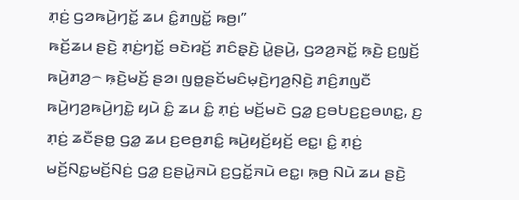ꤊ꤫ꤢꤦ꤬ ꤞꤤꤒꤣꤧ꤬ꤚꤢꤩ꤭ ꤘꤣ ꤢꤨ꤭ꤊꤜꤢꤩ꤭ ꤒꤥ꤬꤯”
ꤒꤢꤩ꤬ꤘꤣ ꤔꤢꤧ꤬ ꤊ꤫ꤢꤦ꤬ꤚꤢꤩ꤭ ꤋꤢꤧꤙꤢꤩ꤬ ꤊꤢꤨꤔ꤫ꤢꤧ꤬ ꤣꤧ꤭ꤔꤣꤧ꤬, ꤞꤤꤤ꤬ꤏꤢꤩ꤭ ꤒ꤫ꤢꤧ꤬ ꤢ꤬ꤜ꤫ꤢꤩ꤬ ꤒꤣꤧ꤬ꤊꤤ꤬꤮ ꤒ꤫ꤢꤧ꤬ꤗꤢꤩ꤬ ꤔꤤ꤯ ꤜꤥ꤭ꤔꤢꤩꤗꤢꤨꤗ꤫ꤢꤧ꤬ꤚꤤ꤬ꤡ꤫ꤢꤧ꤬ ꤊꤢꤨ꤬ꤊꤜꤢꤪ ꤒꤣꤧ꤬ꤚꤤ꤬ꤒꤣꤧ꤬ꤚꤢꤧ꤭ ꤟꤣꤧ ꤢꤨ꤭ ꤘꤣ ꤢꤨ꤭ ꤊ꤫ꤢꤦ꤬ ꤗꤢꤩ꤬ꤗꤢꤧ ꤞꤤ꤭ ꤢ꤬ꤋꤝꤢ꤬ꤢ꤬ꤋꤛꤢ꤭, ꤢ꤬ ꤊ꤫ꤢꤦ꤬ ꤘꤢꤪꤔꤥ꤭ ꤞꤤ꤭ ꤘꤣ ꤢ꤬ꤕꤥ꤬ꤊꤢꤨ꤭ ꤒꤣꤧ꤬ꤟꤢꤩ꤬ꤟꤢꤩ꤬ ꤕꤢ꤭꤯ ꤢꤨ꤭ ꤊ꤫ꤢꤦ꤬ ꤗꤢꤩ꤬ꤡꤢ꤭ꤗꤢꤩ꤬ꤡꤢꤦ꤬ ꤞꤤ꤭ ꤢ꤬ꤔꤣꤧ꤭ꤏꤣꤧ ꤢ꤬ꤞꤢꤩ꤭ꤏꤣꤧ ꤕꤢ꤭꤯ ꤒ꤫ꤥ꤬ ꤡꤣꤧ ꤘꤣ ꤔꤢꤧ꤬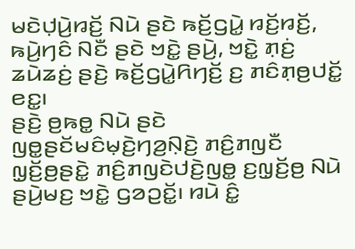ꤗꤢꤧꤓ꤫ꤣꤧ꤬ꤙꤢꤩ꤬ ꤡꤣꤧ ꤔꤢꤧ ꤒꤢꤩ꤬ꤞꤣꤧ꤭ ꤙꤢꤩ꤬ꤙꤢꤩ꤬, ꤒꤣꤧ꤬ꤚꤢꤨ ꤡꤢꤪ ꤔꤢꤧ ꤠꤢꤧ꤭ ꤔꤣꤧ꤬, ꤠꤢꤧ꤭ ꤊ꤫ꤢꤦ꤬ ꤘꤣꤧꤘꤢꤦ꤬ ꤔꤢꤧ꤬ ꤒꤢꤩ꤬ꤞꤣꤧ꤭ꤖꤚꤢꤩ꤬ ꤢ꤬ ꤊꤢꤨꤊ꤫ꤥ꤬ꤓꤢꤩ꤭ ꤕꤢ꤭꤯
ꤔꤢꤧ꤬ ꤥ꤬ꤒꤥ꤭ ꤡꤣꤧ ꤔꤢꤧ ꤜꤥ꤭ꤔꤢꤩꤗꤢꤨꤗ꤫ꤢꤧ꤬ꤚꤤ꤬ꤡ꤫ꤢꤧ꤬ ꤊꤢꤨ꤬ꤊꤜꤢꤪ ꤜ꤫ꤢꤩ꤬ꤥ꤬ꤔꤢꤧ꤭ ꤊꤢꤨ꤬ꤊꤜꤢꤧꤓꤢꤧ꤬ꤜꤥ꤭ ꤢ꤬ꤜ꤫ꤢꤩ꤬ꤥ꤬ ꤡꤣꤧ ꤔꤣꤧ꤬ꤗꤢ꤬ ꤠꤢꤧ꤭ ꤞꤤꤑꤢꤩ꤭꤯ ꤙꤣꤧ ꤢꤨ꤭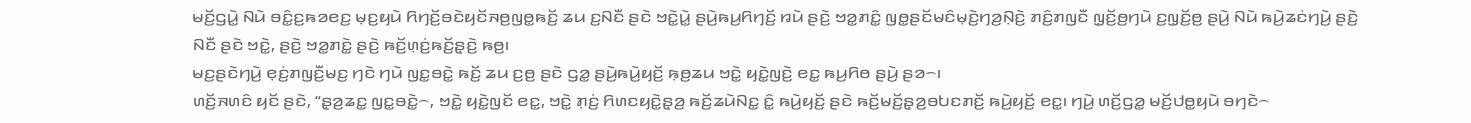ꤗꤢꤩ꤬ꤞꤣꤧ꤭ ꤡꤣꤧ ꤋꤢꤨ꤭ꤢ꤬ꤒꤤꤕꤢ꤬ ꤗ꤫ꤢ꤬ꤟꤣꤧ ꤖꤚꤢꤩ꤬ꤋꤢꤧꤟꤢꤩꤏꤥ꤬ꤜꤥ꤭ꤒꤢꤩ꤬ ꤘꤣ ꤢ꤬ꤡꤢꤪ ꤔꤢꤧ ꤠꤢꤧ꤭ꤣꤧ꤭ ꤔꤣꤧ꤬ꤒꤣ꤬ꤖꤚꤢꤩ꤬ ꤙꤣꤧ ꤔꤢꤧ꤬ ꤠꤤ꤭ꤊꤢꤨ꤭ ꤜꤥ꤭ꤔꤢꤩꤗꤢꤨꤗ꤫ꤢꤧ꤬ꤚꤤ꤬ꤡ꤫ꤢꤧ꤬ ꤊꤢꤨ꤬ꤊꤜꤢꤪ ꤜ꤫ꤢꤩ꤬ꤥ꤬ꤚꤣꤧ ꤢ꤬ꤜ꤫ꤢꤩ꤬ꤥ꤬ ꤔꤣꤧ꤬ ꤡꤣꤧ ꤒꤣꤧ꤬ꤘꤢꤦꤚꤣꤧ꤬ ꤔꤢꤧ꤬ ꤡꤢꤪ ꤔꤢꤧ ꤠꤢꤧ꤭, ꤔꤢꤧ꤬ ꤠꤤ꤭ꤊꤢꤧ꤭ ꤔꤢꤧ꤬ ꤒꤢꤩ꤬ꤛ꤫ꤢꤦ꤬ꤒꤢꤩ꤬ꤔ꤫ꤢꤧ꤬ ꤒꤥ꤬꤯
ꤗꤢ꤬ꤔꤢꤧꤚꤣꤧ꤬ ꤕ꤫ꤢꤦ꤬ꤊꤜꤢꤪ꤬ꤗꤢ꤬ ꤚꤢꤧ ꤚꤣꤧ ꤜꤢ꤭ꤋꤢꤧ꤭ ꤒꤢꤩ꤬ ꤘꤣ ꤢ꤬ꤥ꤬ ꤔꤢꤧ ꤞꤤ꤭ ꤔꤣꤧ꤬ꤒꤣꤧ꤬ꤟꤢꤩ꤬ ꤒ꤫ꤥ꤬ꤘꤣ ꤠꤢꤧ꤭ ꤟꤢꤧ꤭ꤜꤢꤧ꤬ ꤕꤢ꤭ ꤒꤣ꤬ꤖꤥ ꤔꤣꤧ꤬ ꤔꤤ꤮꤯
ꤛꤢꤩ꤬ꤏꤛꤢꤨ ꤟꤢꤩ ꤔꤢꤧ, “ꤔ꤫ꤤ꤬ꤘꤢ꤭ ꤜꤢ꤭ꤋꤢꤧ꤭꤮, ꤠꤢꤧ꤭ ꤟꤢꤧ꤭ꤜꤢꤩ ꤕꤢ꤭, ꤠꤢꤧ꤭ ꤊ꤫ꤢꤦ꤬ ꤖꤛꤢꤟꤢꤧ꤭ꤔ꤫ꤤ꤬ ꤒꤢꤩ꤬ꤘꤣꤧꤡꤢ꤭ ꤢꤨ꤭ ꤒꤣꤧ꤬ꤟꤢꤩ꤬ ꤔꤢꤧ ꤒꤢꤩ꤬ꤗꤢꤩ꤬ꤔ꤫ꤤ꤬ꤋꤝꤢꤊꤢꤩ꤬ ꤒꤣꤧ꤬ꤟꤢꤩ꤬ ꤕꤢ꤭꤯ ꤚꤣꤧ꤬ ꤛꤢꤩ꤬ꤞꤤ꤭ ꤗꤢꤩ꤬ꤓꤥ꤭ꤟꤣꤧ ꤋꤚꤢꤧ꤮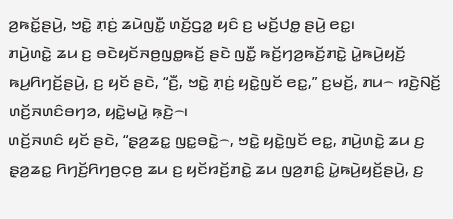ꤤ꤬ꤒꤢꤩ꤭ꤔꤣꤧ꤬, ꤠꤢꤧ꤭ ꤊ꤫ꤢꤦ꤬ ꤘꤣꤧꤜꤢꤪ꤭ ꤛꤢꤩ꤬ꤞꤤ꤭ ꤟꤢꤨ ꤢ꤬ ꤗꤢꤩ꤬ꤓꤥ꤭ ꤔꤣꤧ꤬ ꤕꤢ꤭꤯
ꤊꤣꤧ꤬ꤛꤢꤧ꤭ ꤘꤣ ꤢ꤬ ꤋꤢꤧꤟꤢꤩꤏꤥ꤬ꤜꤥ꤭ꤒꤢꤩ꤬ ꤔꤢꤧ ꤜꤢꤪ꤭ ꤒꤢꤩ꤬ꤚꤤ꤬ꤒꤢꤩ꤬ꤊꤢꤧ꤭ ꤣꤧ꤭ꤒꤣꤧ꤬ꤟꤢꤩ꤬ ꤒꤣ꤬ꤖꤚꤢꤩ꤬ꤔꤣꤧ꤬, ꤢ꤬ ꤟꤢꤩ ꤔꤢꤧ, “ꤢꤪ꤬, ꤠꤢꤧ꤭ ꤊ꤫ꤢꤦ꤬ ꤟꤢꤧ꤭ꤜꤢꤩ ꤕꤢ꤭,” ꤢ꤬ꤗꤢꤩ꤬, ꤊꤣ꤮ ꤙꤢꤧ꤬ꤡꤢꤩ꤬ ꤛꤢꤩ꤬ꤏꤛꤢꤨꤋꤚꤤ, ꤟꤢꤧ꤭ꤗꤣꤧ꤭ ꤒ꤫ꤢꤧ꤬꤮꤯
ꤛꤢꤩ꤬ꤏꤛꤢꤨ ꤟꤢꤩ ꤔꤢꤧ, “ꤔ꤫ꤤ꤬ꤘꤢ꤭ ꤜꤢ꤭ꤋꤢꤧ꤭꤮, ꤠꤢꤧ꤭ ꤟꤢꤧ꤭ꤜꤢꤩ ꤕꤢ꤭, ꤊꤣꤧ꤬ꤛꤢꤧ꤭ ꤘꤣ ꤢ꤬ ꤔ꤫ꤤ꤬ꤘꤢ꤭ ꤖꤚꤢꤩ꤬ꤖꤚꤥ꤬ꤍ꤫ꤥ꤬ ꤘꤣ ꤢ꤬ ꤟꤢꤩꤙꤢꤩ꤬ꤊꤢꤧ꤭ ꤘꤣ ꤜꤤ꤬ꤊꤢꤨ꤭ ꤣꤧ꤭ꤒꤣꤧ꤬ꤟꤢꤩ꤬ꤔꤣꤧ꤬, ꤢ꤬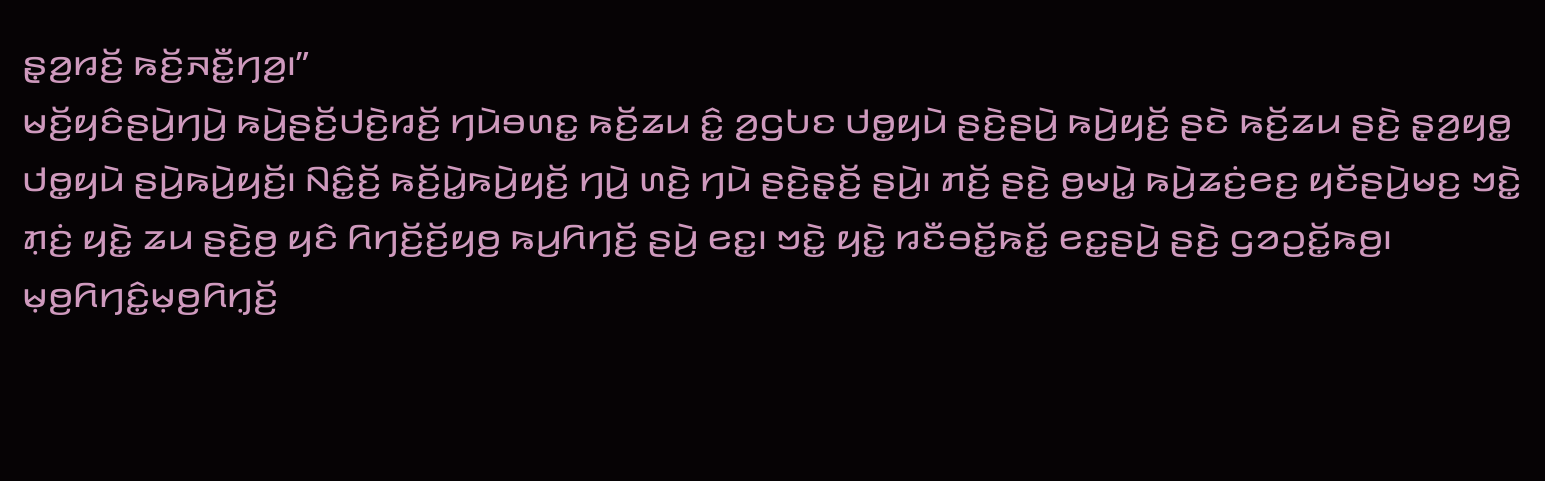ꤔ꤫ꤤ꤬ꤙꤢꤩ꤬ ꤒꤢꤩ꤬ꤏꤢꤪ꤭ꤚꤤ꤬꤯”
ꤗꤢꤩ꤬ꤟꤢꤨꤔꤣꤧ꤬ꤚꤣꤧ꤬ ꤒꤣꤧ꤬ꤔꤢꤩ꤬ꤓꤢꤧ꤬ꤙꤢꤩ꤬ ꤚꤣꤧꤋꤛꤢ꤭ ꤒꤢꤩ꤬ꤘꤣ ꤢꤨ꤭ ꤤ꤬ꤞꤝꤢ ꤓꤥ꤭ꤟꤣꤧ ꤔꤢꤧ꤬ꤔꤣꤧ꤬ ꤒꤣꤧ꤬ꤟꤢꤩ꤬ ꤔꤢꤧ ꤒꤢꤩ꤬ꤘꤣ ꤔꤢꤧ꤬ ꤔ꤫ꤤ꤬ꤟꤥ꤭ ꤓꤥ꤭ꤟꤣꤧ ꤔꤣꤧ꤬ꤒꤣꤧ꤬ꤟꤢꤩ꤬꤯ ꤡꤢꤨ꤭ꤢꤩ꤬ ꤒꤢꤩ꤬ꤣꤧ꤭ꤒꤣꤧ꤬ꤟꤢꤩ꤬ ꤚꤣꤧ꤬ ꤛꤢꤧ꤬ ꤚꤣꤧ ꤔꤢꤧ꤬ꤔ꤫ꤢꤩ꤬ ꤔꤣꤧ꤬꤯ ꤊꤢꤩ꤬ ꤔꤢꤧ꤬ ꤥ꤬ꤗꤣꤧ꤭ ꤒꤣꤧ꤬ꤘꤢꤦ꤬ꤕꤢ꤬ ꤟꤢꤩꤔꤣꤧ꤬ꤗꤢ꤬ ꤠꤢꤧ꤭ ꤊ꤫ꤢꤦ꤬ ꤟꤢꤧ꤭ ꤘꤣ ꤔꤢꤧ꤬ꤥ꤬ ꤟꤢꤨ ꤖꤚꤢꤩ꤬ꤢꤩ꤬ꤟꤥ꤬ ꤒꤣ꤬ꤖꤚꤢꤩ꤬ ꤔꤣꤧ꤬ ꤕꤢ꤭꤯ ꤠꤢꤧ꤭ ꤟꤢꤧ꤭ ꤙꤢꤪꤋꤢꤩ꤭ꤒꤢꤩ꤭ ꤕꤢ꤭ꤔꤣꤧ꤬ ꤔꤢꤧ꤬ ꤞꤤꤑꤢꤩ꤭ꤒꤥ꤬꤯
ꤗ꤫ꤥ꤬ꤖꤚꤢꤨ꤭ꤗ꤫ꤥ꤬ꤖꤚ꤫ꤢꤩ꤬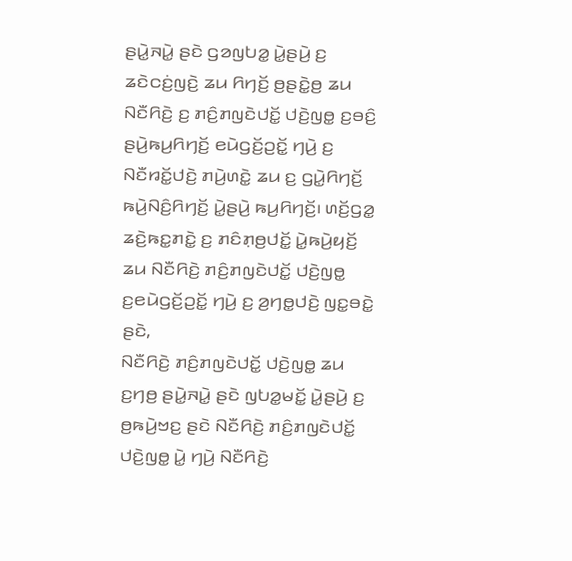ꤔꤣꤧ꤭ꤏꤣꤧ꤭ ꤔꤢꤧ ꤞꤤꤜꤝꤤ꤭ ꤣꤧ꤭ꤔꤣꤧ꤬ ꤢ꤬ ꤘꤢꤧꤍꤢꤦ꤬ꤜꤢꤧ꤬ ꤘꤣ ꤖꤚꤢꤩ꤬ ꤥ꤬ꤔꤢꤧ꤭ꤥ꤬ ꤘꤣ ꤡꤢꤪꤖꤢꤧ꤬ ꤢ꤬ ꤊꤢꤨ꤬ꤊꤜꤢꤧꤓꤢꤩ꤭ ꤓꤢꤧ꤬ꤜꤥ꤭ ꤢ꤬ꤋꤢꤨ꤬ ꤔꤣꤧ꤬ꤒꤣ꤬ꤖꤚꤢꤩ꤬ ꤕꤣꤧꤞꤢꤩ꤬ꤑꤢꤩ꤭ ꤚꤣꤧ꤬ ꤢ꤬ ꤡꤢꤪꤙꤢꤩ꤭ꤓꤢꤧ꤬ ꤊꤣꤧ꤬ꤛꤢꤧ꤭ ꤘꤣ ꤢ꤬ ꤞꤣꤧ꤭ꤖꤚꤢꤩ꤬ ꤒꤣꤧ꤬ꤡꤢꤨ꤬ꤖꤚꤢꤩ꤬ ꤣꤧ꤭ꤔꤣꤧ꤬ ꤒꤣ꤬ꤖꤚꤢꤩ꤬꤯ ꤛꤢꤩ꤬ꤞꤤ꤭ ꤘꤢꤧ꤬ꤒꤢ꤭ꤊꤢꤧ꤭ ꤢ꤬ ꤊꤢꤨꤊ꤫ꤥ꤬ꤓꤢꤩ꤭ ꤣꤧ꤭ꤒꤣꤧ꤬ꤟꤢꤩ꤬ ꤘꤣ ꤡꤢꤪꤖꤢꤧ꤬ ꤊꤢꤨ꤬ꤊꤜꤢꤧꤓꤢꤩ꤭ ꤓꤢꤧ꤬ꤜꤥ꤭ ꤢ꤬ꤕꤣꤧꤞꤢꤩ꤬ꤑꤢꤩ꤭ ꤚꤣꤧ꤬ ꤢ꤬ ꤤ꤬ꤚꤥ꤭ꤓꤢꤧ꤬ ꤜꤢ꤭ꤋꤢꤧ꤭ ꤔꤢꤧ,
ꤡꤢꤪꤖꤢꤧ꤬ ꤊꤢꤨ꤬ꤊꤜꤢꤧꤓꤢꤩ꤭ ꤓꤢꤧ꤬ꤜꤥ꤭ ꤘꤣ ꤢ꤬ꤚꤥ꤬ ꤔꤣꤧ꤭ꤏꤣꤧ꤭ ꤔꤢꤧ ꤜꤝꤤ꤭ꤗꤢꤩ꤭ ꤣꤧ꤭ꤔꤣꤧ꤬ ꤢ꤬ ꤥ꤬ꤒꤣꤧ꤬ꤠꤢ꤬ ꤔꤢꤧ ꤡꤢꤪꤖꤢꤧ꤬ ꤊꤢꤨ꤬ꤊꤜꤢꤧꤓꤢꤩ꤭ ꤓꤢꤧ꤬ꤜꤥ꤭ ꤣꤧ꤭ ꤚꤣꤧ꤬ ꤡꤢꤪꤖꤢꤧ꤬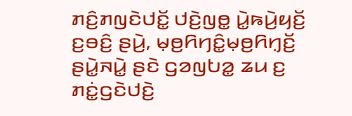ꤊꤢꤨ꤬ꤊꤜꤢꤧꤓꤢꤩ꤭ ꤓꤢꤧ꤬ꤜꤥ꤭ ꤣꤧ꤭ꤒꤣꤧ꤬ꤟꤢꤩ꤬ ꤢ꤬ꤋꤢꤨ꤬ ꤔꤣꤧ꤬, ꤗ꤫ꤥ꤬ꤖꤚꤢꤨ꤭ꤗ꤫ꤥ꤬ꤖꤚ꤫ꤢꤩ꤬ ꤔꤣꤧ꤭ꤏꤣꤧ꤭ ꤔꤢꤧ ꤞꤤꤜꤝꤤ꤭ ꤘꤣ ꤢ꤬ ꤊꤢꤦ꤭ꤞꤢꤧꤓꤢꤧ꤬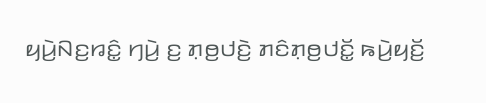ꤟꤣꤧ꤬ꤡꤢ꤬ꤙꤢꤨ꤭ ꤚꤣꤧ꤬ ꤢ꤬ ꤊ꤫ꤥ꤬ꤓꤢꤧ꤬ ꤊꤢꤨꤊ꤫ꤥ꤬ꤓꤢꤩ꤭ ꤒꤣꤧ꤬ꤟꤢꤩ꤬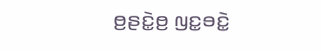ꤥ꤬ꤔꤢꤧ꤭ꤥ꤬ ꤜꤢ꤭ꤋꤢꤧ꤭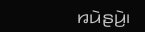ꤙꤣꤧꤔꤣꤧ꤬꤯